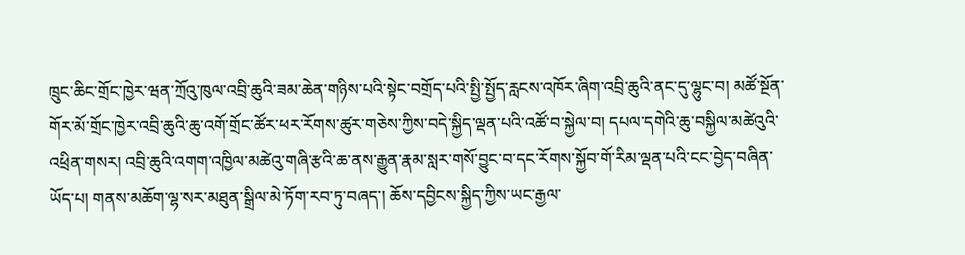ཁྲུང་ཆིང་གྲོང་ཁྱེར་ཝན་ཀྲོའུ་ཁུལ་འབྲི་ཆུའི་ཟམ་ཆེན་གཉིས་པའི་སྟེང་བགྲོད་པའི་སྤྱི་སྤྱོད་རླངས་འཁོར་ཞིག་འབྲི་ཆུའི་ནང་དུ་ལྷུང་བ། མཚོ་སྔོན་གོར་མོ་གྲོང་ཁྱེར་འབྲི་ཆུའི་ཆུ་འགོ་གྲོང་ཚོར་ཕར་རོགས་ཚུར་གཅེས་ཀྱིས་བདེ་སྐྱིད་ལྡན་པའི་འཚོ་བ་སྐྱེལ་བ། དཔལ་དགེའི་ཆུ་བསྐྱིལ་མཚེའུའི་འཕྲིན་གསར། འབྲི་ཆུའི་འགག་འཁྱིལ་མཚེའུ་གཞི་རྩའི་ཆ་ནས་རྒྱུན་རྣམ་སླར་གསོ་བྱུང་བ་དང་རོགས་སྐྱོབ་གོ་རིམ་ལྡན་པའི་ངང་བྱེད་བཞིན་ཡོད་པ། གནས་མཆོག་ལྷ་སར་མཐུན་སྒྲིལ་མེ་ཏོག་རབ་ཏུ་བཞད་། ཆོས་དབྱིངས་སྐྱིད་ཀྱིས་ཡང་རྒྱལ་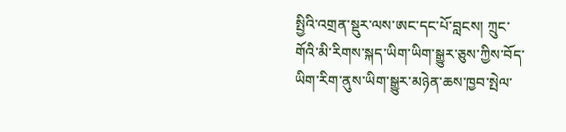སྤྱིའི་འགྲན་སྡུར་ལས་ཨང་དང་པོ་བླངས། ཀྲུང་གོའི་མི་རིགས་སྐད་ཡིག་ཡིག་སྒྱུར་ཅུས་ཀྱིས་བོད་ཡིག་རིག་ནུས་ཡིག་སྒྱུར་མཉེན་ཆས་ཁྱབ་སྤེལ་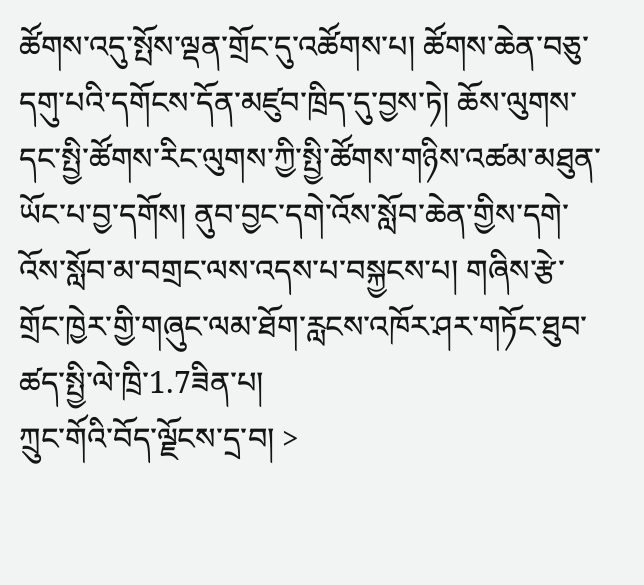ཚོགས་འདུ་སྤོས་ལྡན་གྲོང་དུ་འཚོགས་པ། ཚོགས་ཆེན་བཅུ་དགུ་པའི་དགོངས་དོན་མཛུབ་ཁྲིད་དུ་བྱས་ཏེ། ཆོས་ལུགས་དང་སྤྱི་ཚོགས་རིང་ལུགས་ཀྱི་སྤྱི་ཚོགས་གཉིས་འཚམ་མཐུན་ཡོང་པ་བྱ་དགོས། ནུབ་བྱང་དགེ་འོས་སློབ་ཆེན་གྱིས་དགེ་འོས་སློབ་མ་བགྲང་ལས་འདས་པ་བསྐྱངས་པ། གཞིས་རྩེ་གྲོང་ཁྱེར་གྱི་གཞུང་ལམ་ཐོག་རླངས་འཁོར་ཤར་གཏོང་ཐུབ་ཚད་སྤྱི་ལེ་ཁྲི་1.7ཟིན་པ།
ཀྲུང་གོའི་བོད་ལྗོངས་དྲ་བ། >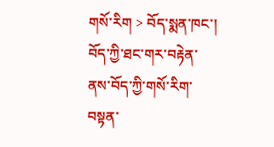གསོ་རིག > བོད་སྨན་ཁང་།
བོད་ཀྱི་ཐང་གར་བརྟེན་ནས་བོད་ཀྱི་གསོ་རིག་བསྟན་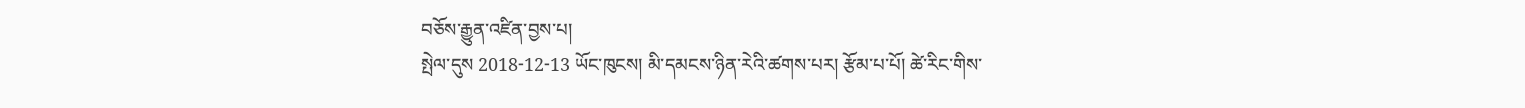བཅོས་རྒྱུན་འཛིན་བྱས་པ།
སྤེལ་དུས 2018-12-13 ཡོང་ཁུངས། མི་དམངས་ཉིན་རེའི་ཚགས་པར། རྩོམ་པ་པོ། ཚེ་རིང་གིས་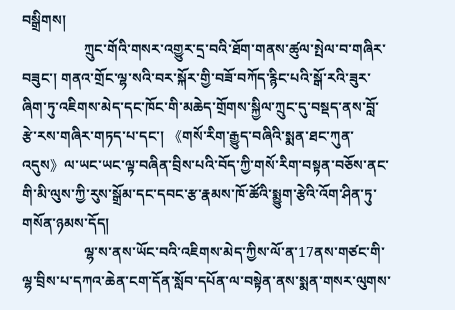བསྒྲིགས།
                 ཀྲུང་གོའི་གསར་འགྱུར་དྲ་བའི་ཐོག་གནས་ཚུལ་སྤེལ་བ་གཞིར་བཟུང་། གནའ་གྲོང་ལྷ་སའི་བར་སྐོར་གྱི་བཟོ་བཀོད་རྙིང་པའི་སྒོ་རའི་ཟུར་ཞིག་ཏུ་འཇིགས་མེད་དང་ཁོང་གི་མཆེད་གྲོགས་སྐྱིལ་ཀྲུང་དུ་བསྡད་ནས་བློ་རྩེ་རས་གཞིར་གཏད་པ་དང་། 《གསོ་རིག་རྒྱུད་བཞིའི་སྨན་ཐང་ཀུན་འདུས》ལ་ཡང་ཡང་ལྟ་བཞིན་བྲིས་པའི་བོད་ཀྱི་གསོ་རིག་བསྟན་བཅོས་ནང་གི་མི་ལུས་ཀྱི་རུས་སྒྲོམ་དང་དབང་རྩ་རྣམས་ཁོ་ཚོའི་སྨྱུག་རྩེའི་འོག་ཤིན་ཏུ་གསོན་ཉམས་དོད།
                 ལྷ་ས་ནས་ཡོང་བའི་འཇིགས་མེད་ཀྱིས་ལོ་ན་17ནས་གཙང་གི་ལྷ་བྲིས་པ་དཀའ་ཆེན་ངག་དོན་སློབ་དཔོན་ལ་བསྟེན་ནས་སྨན་གསར་ལུགས་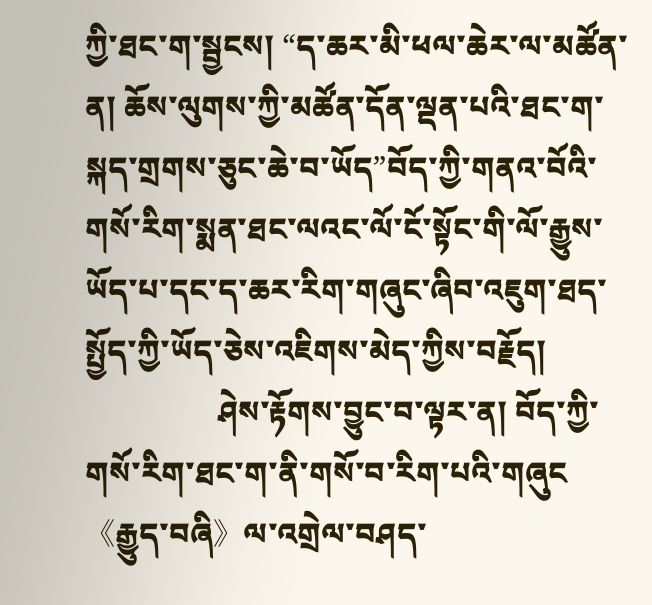ཀྱི་ཐང་ག་སྦྱངས། “ད་ཆར་མི་ཕལ་ཆེར་ལ་མཚོན་ན། ཆོས་ལུགས་ཀྱི་མཚོན་དོན་ལྡན་པའི་ཐང་ག་སྐད་གྲགས་ཅུང་ཆེ་བ་ཡོད”བོད་ཀྱི་གནའ་བོའི་གསོ་རིག་སྨན་ཐང་ལའང་ལོ་ངོ་སྟོང་གི་ལོ་རྒྱུས་ཡོད་པ་དང་ད་ཆར་རིག་གཞུང་ཞིབ་འཇུག་ཐད་སྤྱོད་ཀྱི་ཡོད་ཅེས་འཇིགས་མེད་ཀྱིས་བརྗོད།
                 ཤེས་རྟོགས་བྱུང་བ་ལྟར་ན། བོད་ཀྱི་གསོ་རིག་ཐང་ག་ནི་གསོ་བ་རིག་པའི་གཞུང《རྒྱུད་བཞི》ལ་འགྲེལ་བཤད་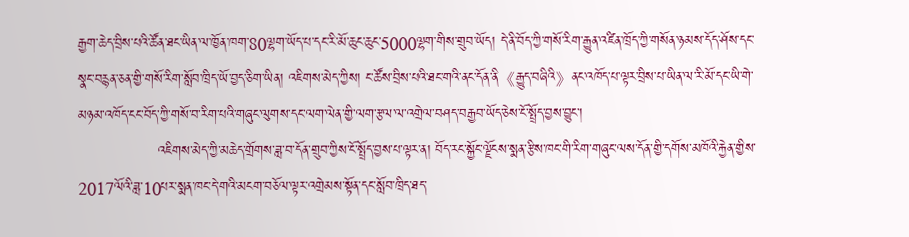རྒྱག་ཆེད་བྲིས་པའི་ཚོན་ཐང་ཡིན་ལ་ཁྱོན་ཁག་80ལྷག་ཡོད་པ་དང་རི་མོ་ཆུང་ཆུང་5000ལྷག་གིས་གྲུབ་ཡོད། དེ་ནི་བོད་ཀྱི་གསོ་རིག་རྒྱུན་འཛིན་ཁྲོད་ཀྱི་གསོན་ཉམས་དོད་ཤོས་དང་སྣང་བརྙན་ཅན་གྱི་གསོ་རིག་སློབ་ཁྲིད་ཡོ་བྱད་ཅིག་ཡིན། འཇིགས་མེད་ཀྱིས། ང་ཚོས་བྲིས་པའི་ཐང་གའི་ནང་དོན་ནི《རྒྱུད་བཞིའི》ནང་འཁོད་པ་ལྟར་བྲིས་པ་ཡིན་ལ་རི་མོ་དང་ཡི་གེ་མཉམ་འཁོད་ངང་བོད་ཀྱི་གསོ་བ་རིག་པའི་གཞུང་ལུགས་དང་ལག་ལེན་གྱི་ལག་རྩལ་ལ་འགྲེལ་བཤད་བརྒྱབ་ཡོད་ཅེས་ངོ་སྤྲོད་བྱས་བྱུང་།
                 འཇིགས་མེད་ཀྱི་མཆེད་གྲོགས་ཟླ་བ་དོན་གྲུབ་ཀྱིས་ངོ་སྤྲོད་བྱས་པ་ལྟར་ན། བོད་རང་སྐྱོང་ལྗོངས་སྨན་རྩིས་ཁང་གི་རིག་གཞུང་ལས་དོན་གྱི་དགོས་མཁོའི་རྐྱེན་གྱིས་2017ལོའི་ཟླ་10པར་སྨན་ཁང་དེ་གའི་མངག་བཅོལ་ལྟར་འགྲེམས་སྟོན་དང་སློབ་ཁྲིད་ཐད་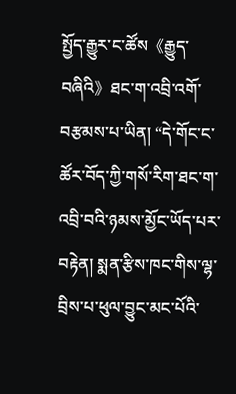སྤྱོད་རྒྱུར་ང་ཚོས《རྒྱུད་བཞིའི》ཐང་ག་འབྲི་འགོ་བརྩམས་པ་ཡིན། “དེ་གོང་ང་ཚོར་བོད་ཀྱི་གསོ་རིག་ཐང་ག་འབྲི་བའི་ཉམས་མྱོང་ཡོད་པར་བརྟེན། སྨན་རྩིས་ཁང་གིས་ལྷ་བྲིས་པ་ཕུལ་བྱུང་མང་པོའི་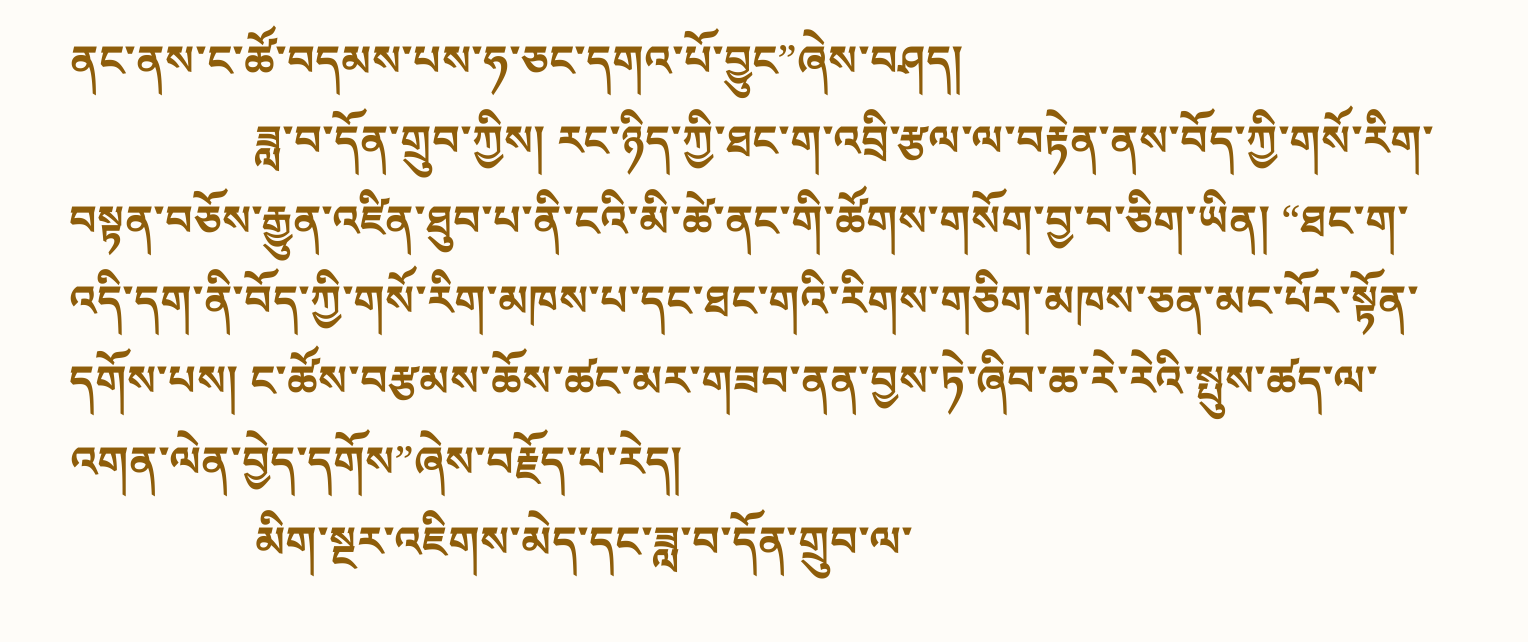ནང་ནས་ང་ཚོ་བདམས་པས་ཧ་ཅང་དགའ་པོ་བྱུང”ཞེས་བཤད།
                 ཟླ་བ་དོན་གྲུབ་ཀྱིས། རང་ཉིད་ཀྱི་ཐང་ག་འབྲི་རྩལ་ལ་བརྟེན་ནས་བོད་ཀྱི་གསོ་རིག་བསྟན་བཅོས་རྒྱུན་འཛིན་ཐུབ་པ་ནི་ངའི་མི་ཚེ་ནང་གི་ཚོགས་གསོག་བྱ་བ་ཅིག་ཡིན། “ཐང་ག་འདི་དག་ནི་བོད་ཀྱི་གསོ་རིག་མཁས་པ་དང་ཐང་གའི་རིགས་གཅིག་མཁས་ཅན་མང་པོར་སྟོན་དགོས་པས། ང་ཚོས་བརྩམས་ཆོས་ཚང་མར་གཟབ་ནན་བྱས་ཏེ་ཞིབ་ཆ་རེ་རེའི་སྤུས་ཚད་ལ་འགན་ལེན་བྱེད་དགོས”ཞེས་བརྗོད་པ་རེད།
                 མིག་སྔར་འཇིགས་མེད་དང་ཟླ་བ་དོན་གྲུབ་ལ་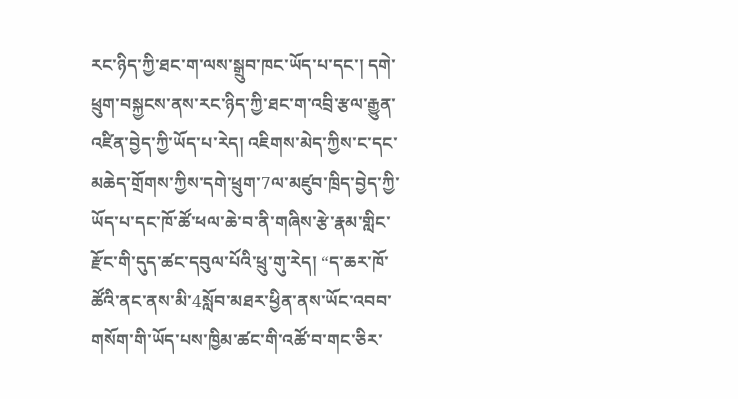རང་ཉིད་ཀྱི་ཐང་ག་ལས་སྒྲུབ་ཁང་ཡོད་པ་དང་། དགེ་ཕྲུག་བསྐྱངས་ནས་རང་ཉིད་ཀྱི་ཐང་ག་འབྲི་རྩལ་རྒྱུན་འཛིན་བྱེད་ཀྱི་ཡོད་པ་རེད། འཇིགས་མེད་ཀྱིས་ང་དང་མཆེད་གྲོགས་ཀྱིས་དགེ་ཕྲུག་7ལ་མཛུབ་ཁྲིད་བྱེད་ཀྱི་ཡོད་པ་དང་ཁོ་ཚོ་ཕལ་ཆེ་བ་ནི་གཞིས་རྩེ་རྣམ་གླིང་རྫོང་གི་དུད་ཚང་དབུལ་པོའི་ཕྲུ་གུ་རེད། “ད་ཆར་ཁོ་ཚོའི་ནང་ནས་མི་4སློབ་མཐར་ཕྱིན་ནས་ཡོང་འབབ་གསོག་གི་ཡོད་པས་ཁྱིམ་ཚང་གི་འཚོ་བ་གང་ཅིར་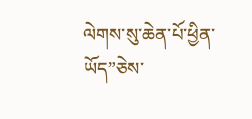ལེགས་སུ་ཆེན་པོ་ཕྱིན་ཡོད”ཅེས་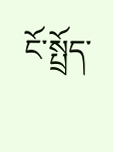ངོ་སྤྲོད་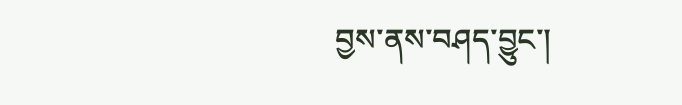བྱས་ནས་བཤད་བྱུང་།